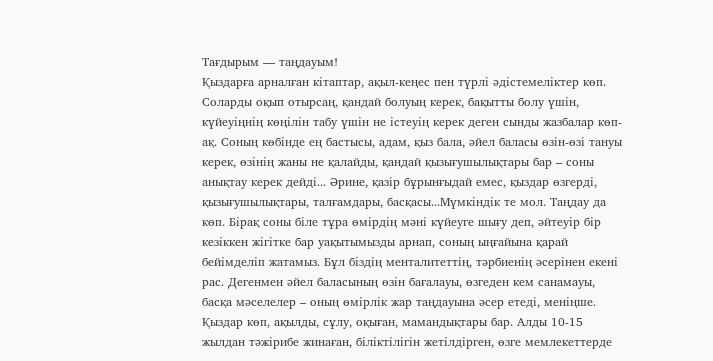Тағдырым — таңдауым!
Қыздарға арналған кітаптар, ақыл-кеңес пен түрлі әдістемеліктер көп. Соларды оқып отырсаң, қандай болуың керек, бақытты болу үшін, күйеуіңнің көңілін табу үшін не істеуің керек деген сынды жазбалар көп-ақ. Соның көбінде ең бастысы, адам, қыз бала, әйел баласы өзін-өзі тануы керек, өзінің жаны не қалайды, қандай қызығушылықтары бар – соны анықтау керек дейді... Әрине, қазір бұрынғыдай емес, қыздар өзгерді, қызығушылықтары, талғамдары, басқасы...Мүмкіндік те мол. Таңдау да көп. Бірақ соны біле тұра өмірдің мәні күйеуге шығу деп, әйтеуір бір кезіккен жігітке бар уақытымызды арнап, соның ыңғайына қарай бейімделіп жатамыз. Бұл біздің менталитеттің, тәрбиенің әсерінен екені рас. Дегенмен әйел баласының өзін бағалауы, өзгеден кем санамауы, басқа мәселелер – оның өмірлік жар таңдауына әсер етеді, меніңше. Қыздар көп, ақылды, сұлу, оқыған, мамандықтары бар. Алды 10-15 жылдан тәжірибе жинаған, біліктілігін жетілдірген, өзге мемлекеттерде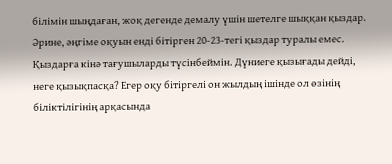білімін шыңдаған, жоқ дегенде демалу үшін шетелге шыққан қыздар. Әрине, әңгіме оқуын енді бітірген 20-23-тегі қыздар туралы емес.
Қыздарға кінә тағушыларды түсінбеймін. Дүниеге қызығады дейді, неге қызықпасқа? Егер оқу бітіргелі он жылдың ішінде ол өзінің біліктілігінің арқасында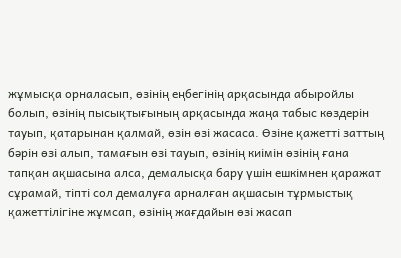жұмысқа орналасып, өзінің еңбегінің арқасында абыройлы болып, өзінің пысықтығының арқасында жаңа табыс көздерін тауып, қатарынан қалмай, өзін өзі жасаса. Өзіне қажетті заттың бәрін өзі алып, тамағын өзі тауып, өзінің киімін өзінің ғана тапқан ақшасына алса, демалысқа бару үшін ешкімнен қаражат сұрамай, тіпті сол демалуға арналған ақшасын тұрмыстық қажеттілігіне жұмсап, өзінің жағдайын өзі жасап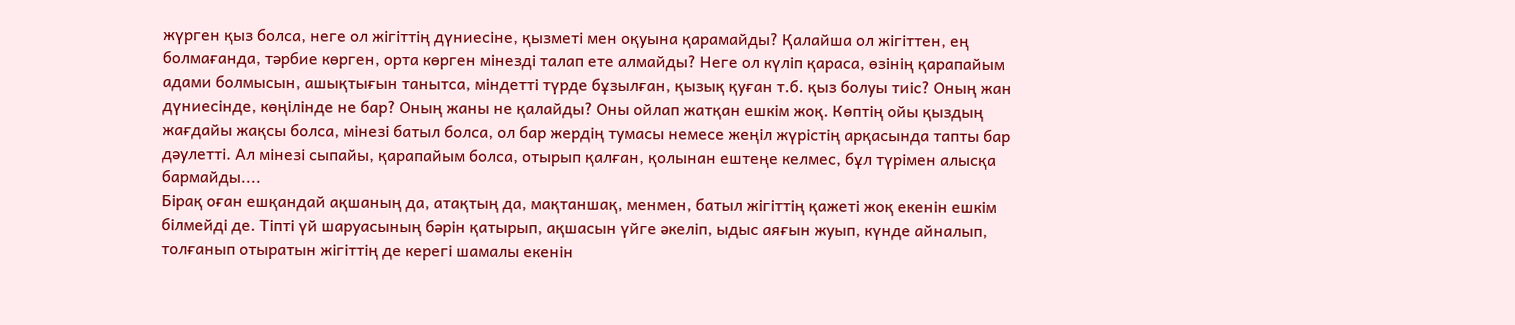жүрген қыз болса, неге ол жігіттің дүниесіне, қызметі мен оқуына қарамайды? Қалайша ол жігіттен, ең болмағанда, тәрбие көрген, орта көрген мінезді талап ете алмайды? Неге ол күліп қараса, өзінің қарапайым адами болмысын, ашықтығын танытса, міндетті түрде бұзылған, қызық қуған т.б. қыз болуы тиіс? Оның жан дүниесінде, көңілінде не бар? Оның жаны не қалайды? Оны ойлап жатқан ешкім жоқ. Көптің ойы қыздың жағдайы жақсы болса, мінезі батыл болса, ол бар жердің тумасы немесе жеңіл жүрістің арқасында тапты бар дәулетті. Ал мінезі сыпайы, қарапайым болса, отырып қалған, қолынан ештеңе келмес, бұл түрімен алысқа бармайды....
Бірақ оған ешқандай ақшаның да, атақтың да, мақтаншақ, менмен, батыл жігіттің қажеті жоқ екенін ешкім білмейді де. Тіпті үй шаруасының бәрін қатырып, ақшасын үйге әкеліп, ыдыс аяғын жуып, күнде айналып, толғанып отыратын жігіттің де керегі шамалы екенін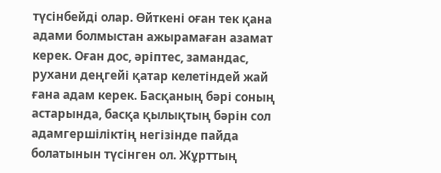түсінбейді олар. Өйткені оған тек қана адами болмыстан ажырамаған азамат керек. Оған дос, әріптес, замандас, рухани деңгейі қатар келетіндей жай ғана адам керек. Басқаның бәрі соның астарында, басқа қылықтың бәрін сол адамгершіліктің негізінде пайда болатынын түсінген ол. Жұрттың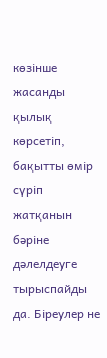көзінше жасанды қылық көрсетіп, бақытты өмір сүріп жатқанын бәріне дәлелдеуге тырыспайды да. Біреулер не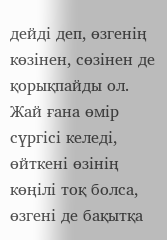дейді деп, өзгенің көзінен, сөзінен де қорықпайды ол. Жай ғана өмір сүргісі келеді, өйткені өзінің көңілі тоқ болса, өзгені де бақытқа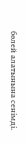бөлей алатынына сенімді.